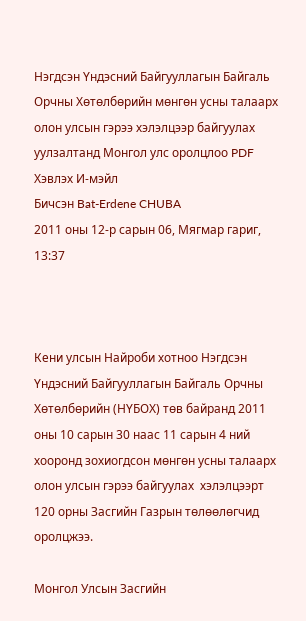Нэгдсэн Үндэсний Байгууллагын Байгаль Орчны Хөтөлбөрийн мөнгөн усны талаарх олон улсын гэрээ хэлэлцээр байгуулах уулзалтанд Монгол улс оролцлоо PDF Хэвлэх И-мэйл
Бичсэн Bat-Erdene CHUBA
2011 оны 12-р сарын 06, Мягмар гариг, 13:37



Кени улсын Найроби хотноо Нэгдсэн Үндэсний Байгууллагын Байгаль Орчны Хөтөлбөрийн (НҮБОХ) төв байранд 2011 оны 10 сарын 30 наас 11 сарын 4 ний хооронд зохиогдсон мөнгөн усны талаарх олон улсын гэрээ байгуулах  хэлэлцээрт 120 орны Засгийн Газрын төлөөлөгчид оролцжээ.

Монгол Улсын Засгийн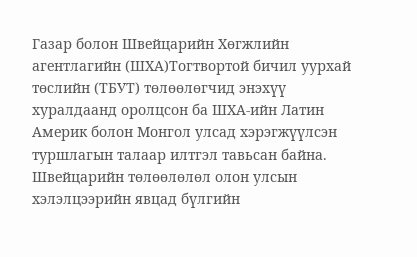Газар болон Швейцарийн Хөгжлийн агентлагийн (ШХА)Тогтвортой бичил уурхай төслийн (ТБУТ) төлөөлөгчид энэхүү хуралдаанд оролцсон ба ШХА-ийн Латин Америк болон Монгол улсад хэрэгжүүлсэн туршлагын талаар илтгэл тавьсан байна. Швейцарийн төлөөлөлөл олон улсын хэлэлцээрийн явцад бүлгийн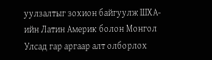уулзалтыг зохион байгуулж ШХА-ийн Латин Америк болон Монгол Улсад гар аргаар алт олборлох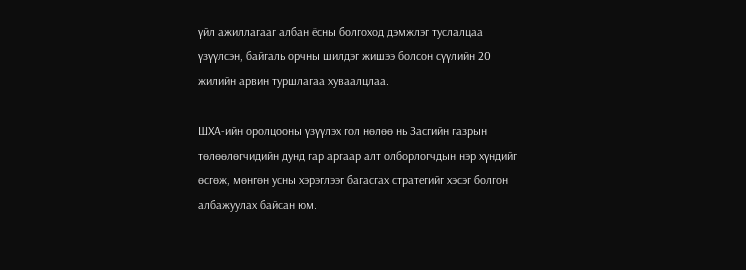үйл ажиллагааг албан ёсны болгоход дэмжлэг туслалцаа үзүүлсэн, байгаль орчны шилдэг жишээ болсон сүүлийн 20 жилийн арвин туршлагаа хуваалцлаа.

ШХА-ийн оролцооны үзүүлэх гол нөлөө нь Засгийн газрын төлөөлөгчидийн дунд гар аргаар алт олборлогчдын нэр хүндийг өсгөж, мөнгөн усны хэрэглээг багасгах стратегийг хэсэг болгон албажуулах байсан юм.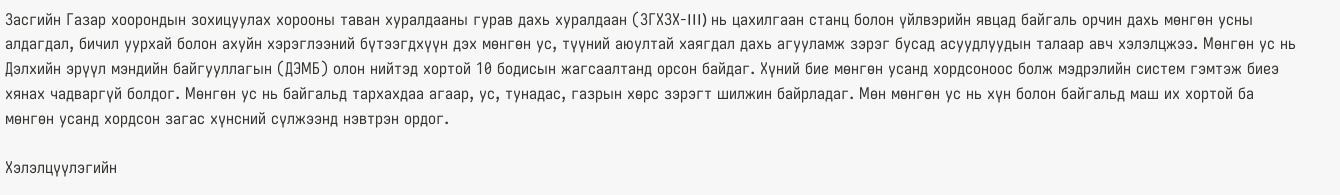Засгийн Газар хоорондын зохицуулах хорооны таван хуралдааны гурав дахь хуралдаан (ЗГХЗХ-III) нь цахилгаан станц болон үйлвэрийн явцад байгаль орчин дахь мөнгөн усны алдагдал, бичил уурхай болон ахуйн хэрэглээний бүтээгдхүүн дэх мөнгөн ус, түүний аюултай хаягдал дахь агууламж зэрэг бусад асуудлуудын талаар авч хэлэлцжээ. Мөнгөн ус нь Дэлхийн эрүүл мэндийн байгууллагын (ДЭМБ) олон нийтэд хортой 10 бодисын жагсаалтанд орсон байдаг. Хүний бие мөнгөн усанд хордсоноос болж мэдрэлийн систем гэмтэж биеэ хянах чадваргүй болдог. Мөнгөн ус нь байгальд тархахдаа агаар, ус, тунадас, газрын хөрс зэрэгт шилжин байрладаг. Мөн мөнгөн ус нь хүн болон байгальд маш их хортой ба мөнгөн усанд хордсон загас хүнсний сүлжээнд нэвтрэн ордог.

Хэлэлцүүлэгийн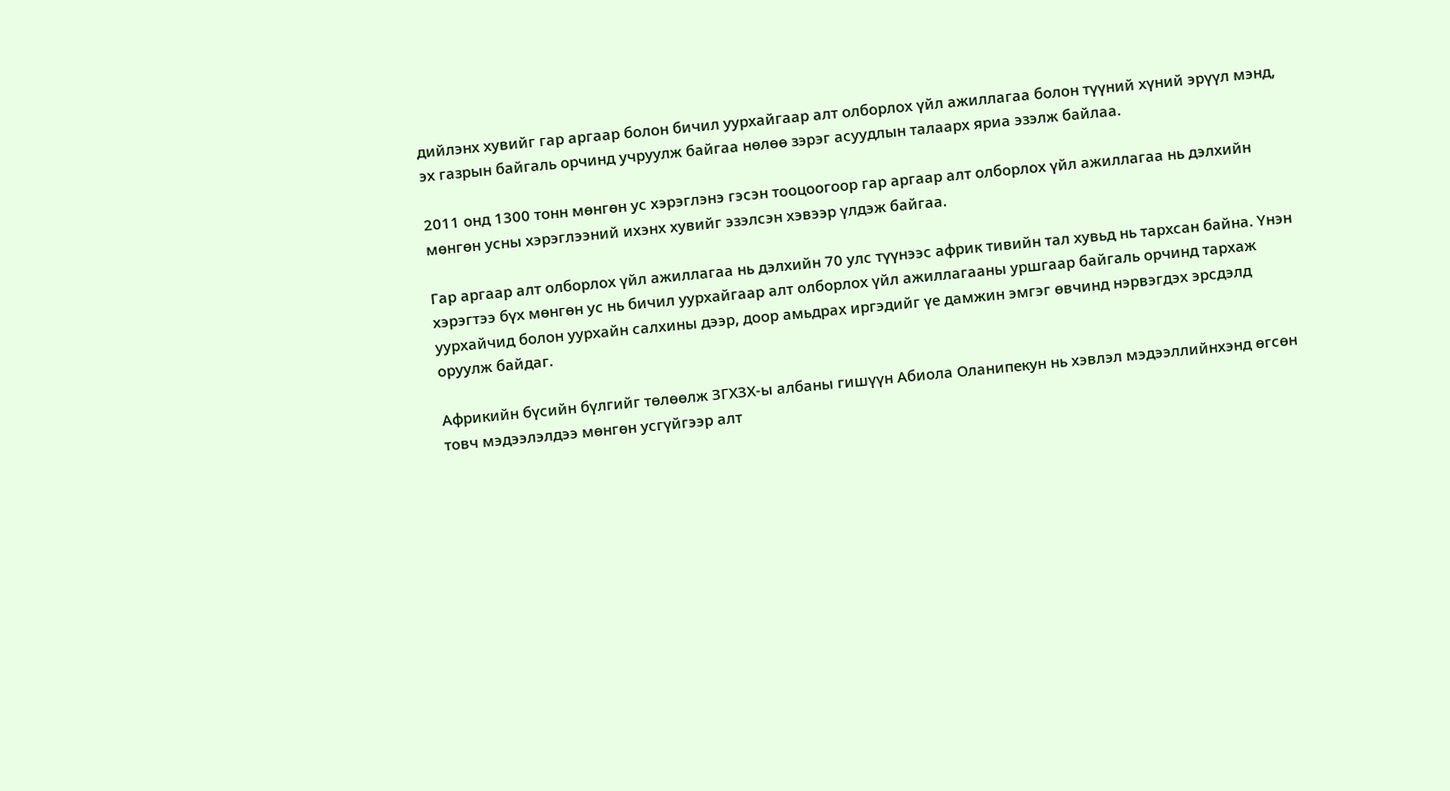дийлэнх хувийг гар аргаар болон бичил уурхайгаар алт олборлох үйл ажиллагаа болон түүний хүний эрүүл мэнд, эх газрын байгаль орчинд учруулж байгаа нөлөө зэрэг асуудлын талаарх яриа эзэлж байлаа.

2011 онд 1300 тонн мөнгөн ус хэрэглэнэ гэсэн тооцоогоор гар аргаар алт олборлох үйл ажиллагаа нь дэлхийн мөнгөн усны хэрэглээний ихэнх хувийг эзэлсэн хэвээр үлдэж байгаа.

Гар аргаар алт олборлох үйл ажиллагаа нь дэлхийн 70 улс түүнээс африк тивийн тал хувьд нь тархсан байна. Үнэн хэрэгтээ бүх мөнгөн ус нь бичил уурхайгаар алт олборлох үйл ажиллагааны уршгаар байгаль орчинд тархаж уурхайчид болон уурхайн салхины дээр, доор амьдрах иргэдийг үе дамжин эмгэг өвчинд нэрвэгдэх эрсдэлд оруулж байдаг.

Африкийн бүсийн бүлгийг төлөөлж ЗГХЗХ-ы албаны гишүүн Абиола Оланипекун нь хэвлэл мэдээллийнхэнд өгсөн товч мэдээлэлдээ мөнгөн усгүйгээр алт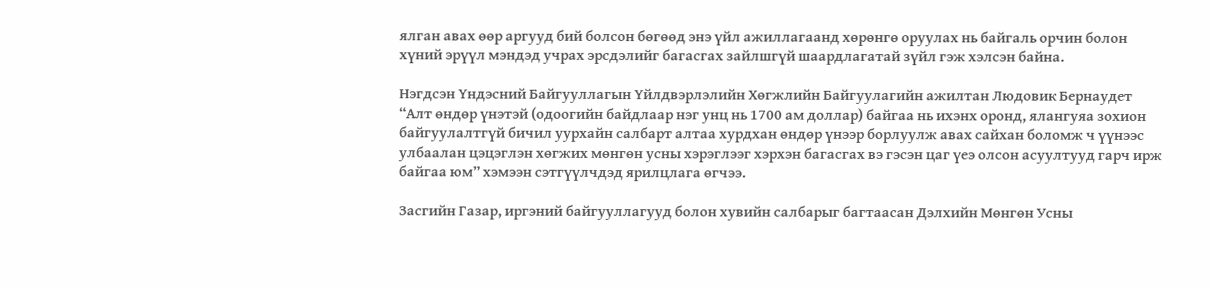ялган авах өөр аргууд бий болсон бөгөөд энэ үйл ажиллагаанд хөрөнгө оруулах нь байгаль орчин болон хүний эрүүл мэндэд учрах эрсдэлийг багасгах зайлшгүй шаардлагатай зүйл гэж хэлсэн байна.

Нэгдсэн Үндэсний Байгууллагын Үйлдвэрлэлийн Хөгжлийн Байгуулагийн ажилтан Людовик Бернаудет “Алт өндөр үнэтэй (одоогийн байдлаар нэг унц нь 1700 ам доллар) байгаа нь ихэнх оронд, ялангуяа зохион байгуулалтгүй бичил уурхайн салбарт алтаа хурдхан өндөр үнээр борлуулж авах сайхан боломж ч үүнээс улбаалан цэцэглэн хөгжих мөнгөн усны хэрэглээг хэрхэн багасгах вэ гэсэн цаг үеэ олсон асуултууд гарч ирж байгаа юм” хэмээн сэтгүүлчдэд ярилцлага өгчээ.

Засгийн Газар, иргэний байгууллагууд болон хувийн салбарыг багтаасан Дэлхийн Мөнгөн Усны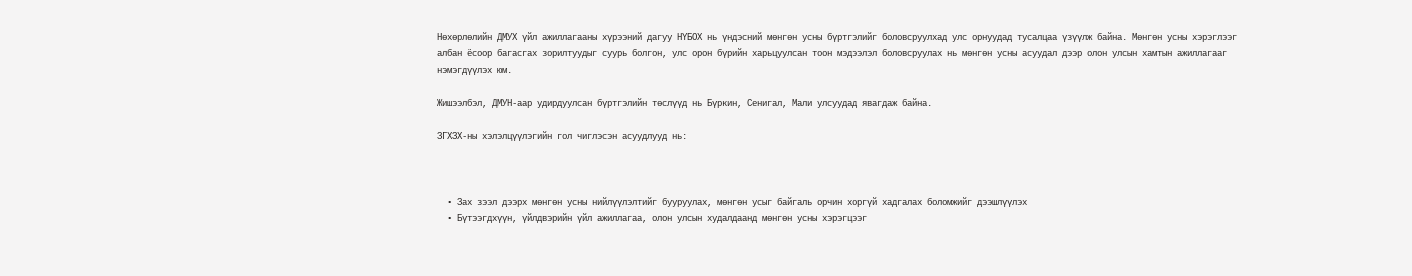Нөхөрлөлийн ДМУХ үйл ажиллагааны хүрээний дагуу НҮБОХ нь үндэсний мөнгөн усны бүртгэлийг боловсруулхад улс орнуудад тусалцаа үзүүлж байна. Мөнгөн усны хэрэглээг албан ёсоор багасгах зорилтуудыг суурь болгон, улс орон бүрийн харьцуулсан тоон мэдээлэл боловсруулах нь мөнгөн усны асуудал дээр олон улсын хамтын ажиллагааг нэмэгдүүлэх юм.

Жишээлбэл, ДМУН-аар удирдуулсан бүртгэлийн төслүүд нь Бүркин, Сенигал, Мали улсуудад явагдаж байна.

ЗГХЗХ-ны хэлэлцүүлэгийн гол чиглэсэн асуудлууд нь:



  • Зах зээл дээрх мөнгөн усны нийлүүлэлтийг бууруулах, мөнгөн усыг байгаль орчин хоргүй хадгалах боломжийг дээшлүүлэх
  • Бүтээгдхүүн, үйлдвэрийн үйл ажиллагаа, олон улсын худалдаанд мөнгөн усны хэрэгцээг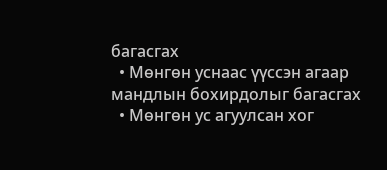багасгах
  • Мөнгөн уснаас үүссэн агаар мандлын бохирдолыг багасгах
  • Мөнгөн ус агуулсан хог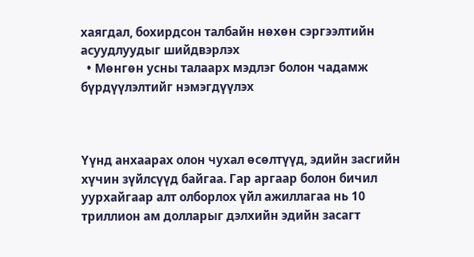хаягдал, бохирдсон талбайн нөхөн сэргээлтийн асуудлуудыг шийдвэрлэх
  • Мөнгөн усны талаарх мэдлэг болон чадамж бүрдүүлэлтийг нэмэгдүүлэх



Үүнд анхаарах олон чухал өсөлтүүд, эдийн засгийн хүчин зүйлсүүд байгаа. Гар аргаар болон бичил уурхайгаар алт олборлох үйл ажиллагаа нь 10 триллион ам долларыг дэлхийн эдийн засагт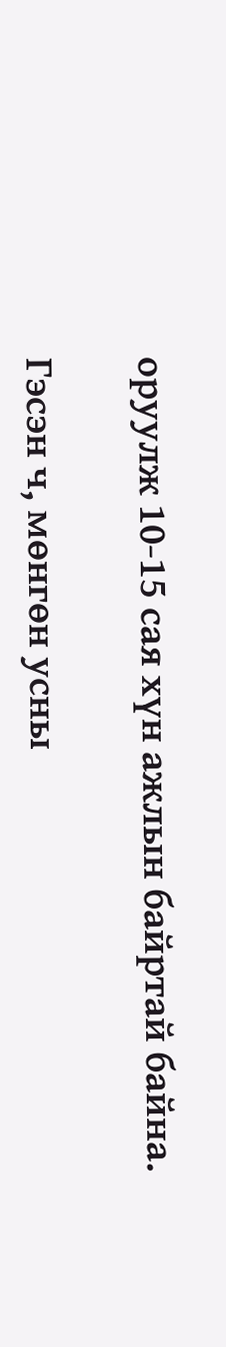оруулж 10-15 сая хүн ажлын байртай байна.

Гэсэн ч, мөнгөн усны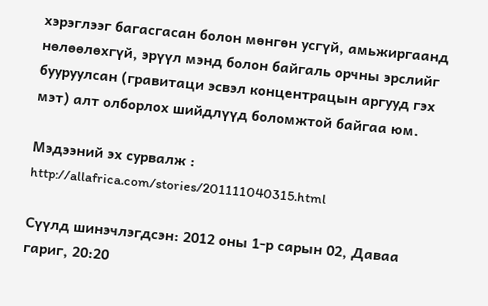хэрэглээг багасгасан болон мөнгөн усгүй, амьжиргаанд нөлөөлөхгүй, эрүүл мэнд болон байгаль орчны эрслийг бууруулсан (гравитаци эсвэл концентрацын аргууд гэх мэт) алт олборлох шийдлүүд боломжтой байгаа юм.

Мэдээний эх сурвалж : http://allafrica.com/stories/201111040315.html

Сүүлд шинэчлэгдсэн: 2012 оны 1-р сарын 02, Даваа гариг, 20:20